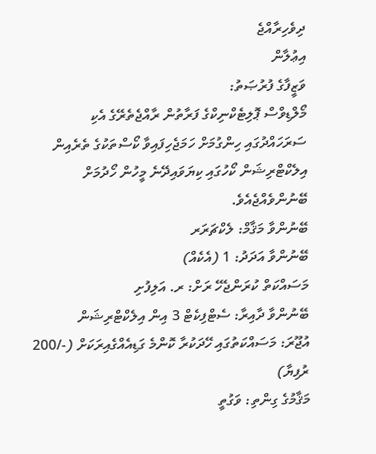ދިވެހިރާއްޖެ
އިޢުލާން
ވަޒީފާގެ ފުރުޞަތު:
މޯލްޑިވްސް ޕޮލިޓެކްނިކްގެ ފަރާތުން ރާއްޖެތެރޭގެ އެކި ސަރަހައްދުގައި ހިންގުމަށް ހަމަޖެހިފައިވާ ކޯސްތަކުގެ ތެރެއިން އިލެކްޓްރިޝަން ކޯހުގައި ކިޔަވައިދޭނެ މީހުން ހޯދުމަށް ބޭނުންވެއްޖެއެވެ.
ބޭނުންވާ މަޤާމް: ލެކްޗަރަރ
ބޭނުންވާ އަދަދު: 1 (އެކެއް)
މަސައްކަތް ކުރަންޖެހޭ ރަށް: ރ. އަލިފުށި
ބޭނުންވާ ދާއިރާ: ސެޓްފިކެޓް 3 އިން އިލެކްޓްރިޝަން
އުޖޫރަ: މަސައްކަތުގައި ހޭދަކުރާ ކޮންމެ ގަޑިއެއްގެއިރަކަށް (-/200 ރުފިޔާ)
މަޤާމުގެ ގިންތި: ވަގުތީ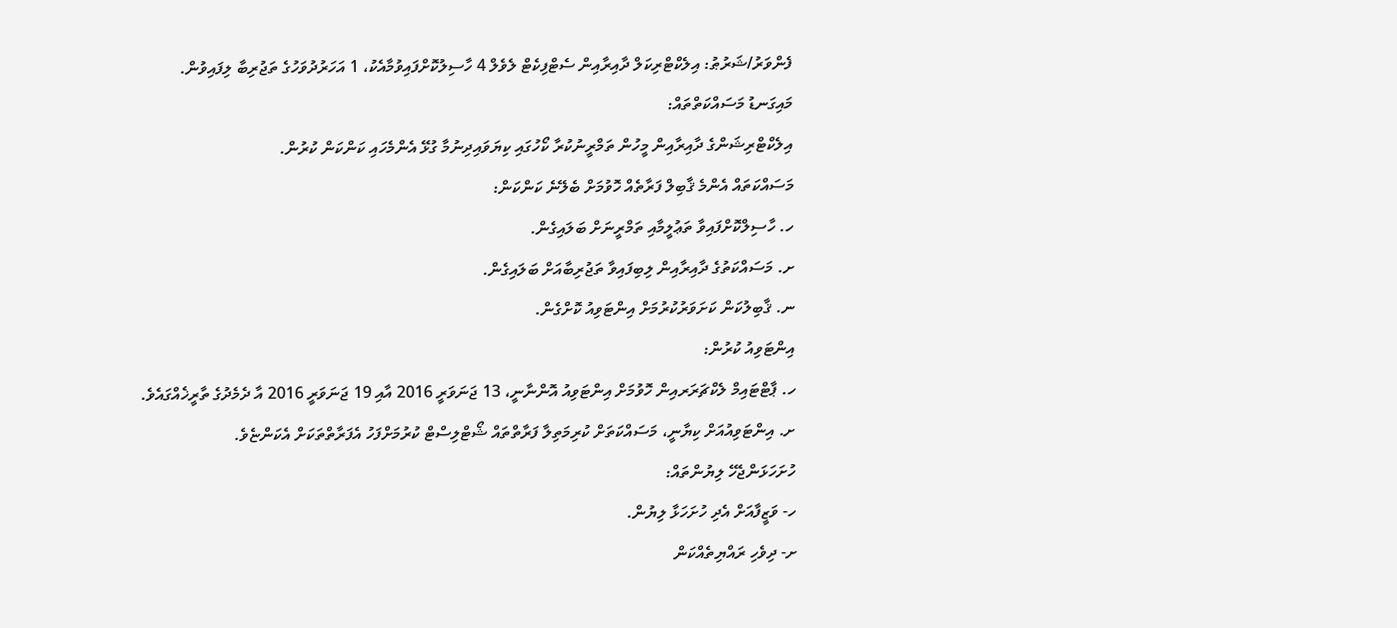ފެންވަރު/ޝަރުޠު: އިލެކްޓްރިކަލް ދާއިރާއިން ސެޓްފިކެޓް ލެވެލް 4 ހާސިލުކޮށްފައިވުމާއެކު، 1 އަހަރުދުވަހުގެ ތަޖުރިބާ ލިފައިވުން.
މައިގަނޑު މަސައްކަތްތައް:
އިލެކްޓްރިޝަންގެ ދާއިރާއިން މީހުން ތަމްރީނުކުރާ ކޯހުގައި ކިޔަވައިދިނުމާ ގުޅޭ އެންމެހައި ކަންކަން ކުރުން.
މަސައްކަތައް އެންމެ ޤާބިލް ފަރާތެއް ހޮވުމަށް ބެލޭނެ ކަންކަން:
ހ. ހާސިލްކޮށްފައިވާ ތަޢުލީމާއި ތަމްރީނަށް ބަލައިގެން.
ށ. މަސައްކަތުގެ ދާއިރާއިން ލިބިފައިވާ ތަޖުރިބާއަށް ބަލައިގެން.
ނ. ޤާބިލުކަން ކަށަވަރުކުރުމަށް އިންޓަވިއު ކޮށްގެން.
އިންޓަވިއު ކުރުން:
ހ. ޕާޓްޓައިމް ލެކްޗަރަރއިން ހޮވުމަށް އިންޓަވިއު އޮންނާނީ، 13 ޖަނަވަރީ 2016 އާއި 19 ޖަނަވަރީ 2016 އާ ދެމެދުގެ ތާރީޚެއްގައެވެ.
ށ. އިންޓަވިއުއަށް ކިޔާނީ، މަސައްކަތަށް ކުރިމަތިލާ ފަރާތްތައް ޝޯޓްލިސްޓް ކުރުމަށްފަހު އެފަރާތްތަކަށް އެކަންޏެވެ.
ހުށަހަޅަންޖެހޭ ލިޔުންތައް:
ހ- ވަޒީފާއަށް އެދި ހުށަހަޅާ ލިޔުން.
ށ- ދިވެހި ރައްޔިތެއްކަން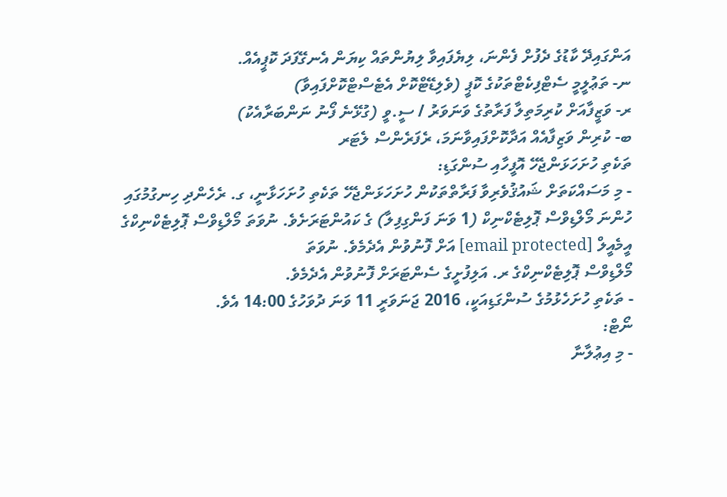އަންގައިދޭ ކާޑުގެ ދެފުށް ފެންނަ، ލިޔެފައިވާ ލިޔުންތައް ކިޔަން އެނގޭފަދަ ކޮޕީއެއް.
ނ- ތަޢުލީމީ ސެޓްފިކެޓްތަކުގެ ކޮޕީ (ވެލިޑޭޓްކޮށް އެޓެސްޓްކޮށްފައިވާ)
ރ- ވަޒީފާއަށް ކުރިމަތިލާ ފަރާތުގެ ވަނަވަރު / ސީ.ވީ (ގުޅޭނެ ފޯނު ނަންބަރާއެކު)
ބ- ކުރިން ވަޒިފާއެއް އަދާކޮށްފައިވާނަމަ، ރެފަރެންސް ލެޓަރ
ތަކެތި ހުށަހަޅަންޖެހޭ އޮފީހާއި ސުންގަޑި:
- މި މަސައްކަތަށް ޝައުޤުވެރިވާ ފަރާތްތަކުން ހުށަހަޅަންޖެހޭ ތަކެތި ހުށަހަޅާނީ، ގ. ރެހެންދި ހިނގުމުގައި ހުންނަ މޯލްޑިވްސް ޕޮލިޓެކްނިކް (1 ވަނަ ފަންގިފިލާ) ގެ ކައުންޓަރަށެވެ. ނުވަތަ މޯލްޑިވްސް ޕޮލިޓެކްނިކްގެ އީމެއީލް [email protected] އަށް ފޮނުވުން އެދެމެވެ. ނުވަތަ
މޯލްޑިވްސް ޕޮލިޓެކްނިކްގެ ރ. އަލިފުށީގެ ސެންޓަރަށް ފޮނުވުން އެދެމެވެ.
- ތަކެތި ހުށަހެޅުމުގެ ސުންގަޑިއަކީ، 2016 ޖަނަވަރީ 11 ވަނަ ދުވަހުގެ 14:00 އެވެ.
ނޯޓް:
- މި އިޢުލާނާ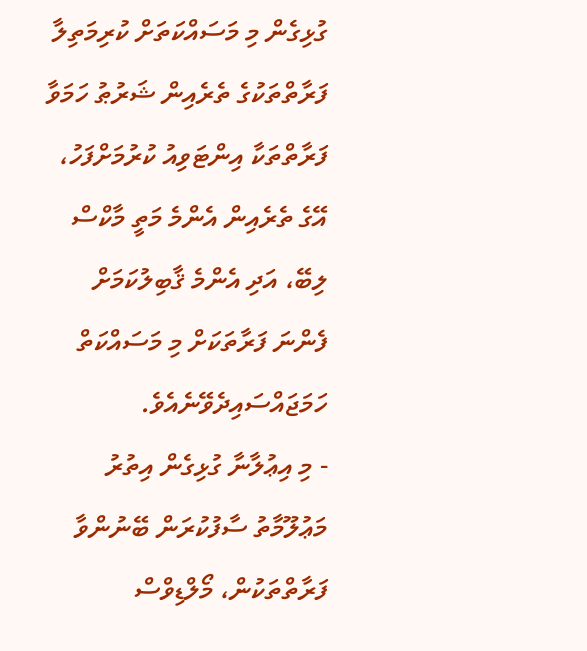ގުޅިގެން މި މަސައްކަތަށް ކުރިމަތިލާ ފަރާތްތަކުގެ ތެރެއިން ޝަރުޠު ހަމަވާ ފަރާތްތަކާ އިންޓަވިއު ކުރުމަށްފަހު، އޭގެ ތެރެއިން އެންމެ މަތީ މާކްސް ލިބޭ، އަދި އެންމެ ޤާބިލުކަމަށް ފެންނަ ފަރާތަކަށް މި މަސައްކަތް ހަމަޖައްސައިދެވޭނެއެވެ.
- މި އިޢުލާނާ ގުޅިގެން އިތުރު މަޢުލޫމާތު ސާފުކުރަން ބޭނުންވާ ފަރާތްތަކުން، މޯލްޑިވްސް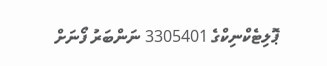ޕޮލިޓެކްނިކްގެ 3305401 ނަންބަރު ފޯނަށް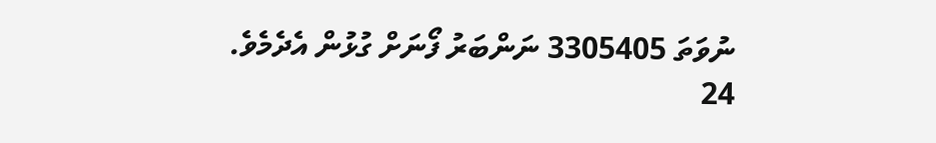ނުވަތަ 3305405 ނަންބަރު ފޯނަށް ގުޅުން އެދެމެވެ.
24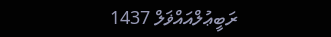ރަބީޢުލްއައްޥަލް 1437